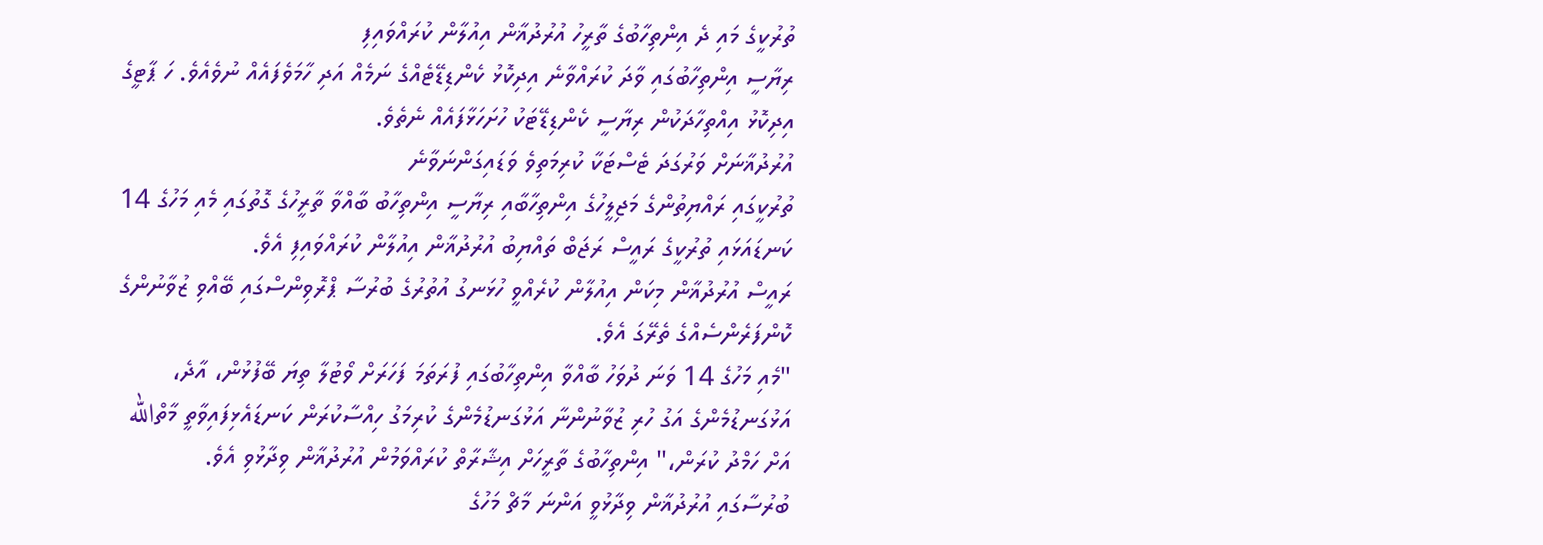ތުރުކީގެ މައި ދެ އިންތިހާބުގެ ތާރީހު އުރުދުޣާން އިއުލާން ކުރައްވައިފި
ރިޔާސީ އިންތިހާބުގައި ވާދަ ކުރައްވާނެ އިދިކޮޅު ކެންޑިޑޭޓެއްގެ ނަމެއް އަދި ހާމަވެފައެއް ނުވެއެވެ. ހަ ޕާޓީގެ އިދިކޮޅު އިއްތިހާދަކުން ރިޔާސީ ކެންޑިޑޭޓަކު ހުށަހަޅާފައެއް ނެތެވެ.
އުރުދުޣާނަށް ވަރުގަދަ ޓެސްޓަކާ ކުރިމަތިވެ ވަޑައިގަންނަވާނެ
ތުރުކީގައި ރައްޔިތުންގެ މަޖިލީހުގެ އިންތިހާބާއި ރިޔާސީ އިންތިހާބު ބާއްވާ ތާރީހުގެ ގޮތުގައި މެއި މަހުގެ 14 ކަނޑައަޅައި ތުރުކީގެ ރައީސް ރަޖަބް ތައްޔިބު އުރުދުޣާން އިއުލާން ކުރައްވައިފި އެވެ.
ރައީސް އުރުދުޣާން މިކަން އިއުލާން ކުރެއްވީ ހުޅަނގު އުތުރުގެ ބުރުސާ ޕްރޮވިންސްގައި ބޭއްވި ޒުވާނުންގެ ކޮންފަރެންސެއްގެ ތެރޭގަ އެވެ.
"މެއި މަހުގެ 14 ވަނަ ދުވަހު ބާއްވާ އިންތިހާބުގައި ފުރަތަމަ ފަހަރަށް ވޯޓުލާ ތިޔަ ބޭފުޅުން، އާދެ، އަޅުގަނޑުމެންގެ އަގު ހުރި ޒުވާނުންނާ އަޅުގަނޑުމެންގެ ކުރިމަގު ހިއްސާކުރަން ކަނޑައެޅިފައިވާތީ މާތްالله އަށް ހަމްދު ކުރަން،" އިންތިހާބުގެ ތާރީހަށް އިޝާރާތް ކުރައްވަމުން އުރުދުޣާން ވިދާޅުވި އެވެ.
ބުރުސާގައި އުރުދުޣާން ވިދާޅުވީ އަންނަ މާޗް މަހުގެ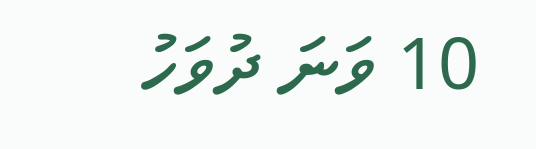10 ވަނަ ދުވަހު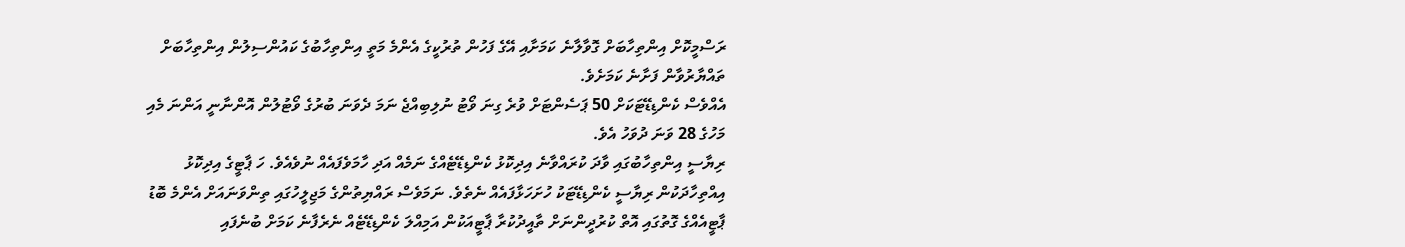ރަސްމީކޮށް އިންތިހާބަށް ގޮވާލާނެ ކަމަށާއި އޭގެ ފަހުން ތުރުކީގެ އެންމެ މަތީ އިންތިހާބުގެ ކައުންސިލުން އިންތިހާބަށް ތައްޔާރުވާން ފަށާނެ ކަމަށެވެ.
އެއްވެސް ކެންޑިޑޭޓަކަށް 50 ޕަސެންޓަށް ވުރެ ގިނަ ވޯޓު ނުލިބިއްޖެ ނަމަ ދެވަނަ ބުރުގެ ވޯޓުލުން އޮންނާނީ އަންނަ މެއި މަހުގެ 28 ވަނަ ދުވަހު އެވެ.
ރިޔާސީ އިންތިހާބުގައި ވާދަ ކުރައްވާނެ އިދިކޮޅު ކެންޑިޑޭޓެއްގެ ނަމެއް އަދި ހާމަވެފައެއް ނުވެއެވެ. ހަ ޕާޓީގެ އިދިކޮޅު އިއްތިހާދަކުން ރިޔާސީ ކެންޑިޑޭޓަކު ހުށަހަޅާފައެއް ނެތެވެ. ނަމަވެސް ރައްޔިތުންގެ މަޖިލީހުގައި ތިންވަނައަށް އެންމެ ބޮޑު ޕާޓީއެއްގެ ގޮތުގައި އޮތް ކުރުދީންނަށް ތާއީދުކުރާ ޕާޓީއަކުން އަމިއްލަ ކެންޑިޑޭޓެއް ނެރެފާނެ ކަމަށް ބުނެފައި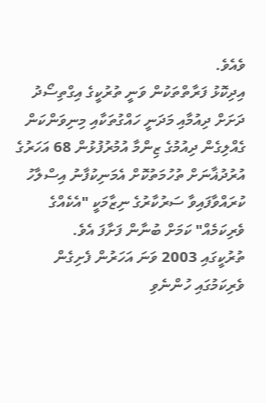ވެއެވެ.
އިދިކޮޅު ފަރާތްތަކުން ވަނީ ތުރުކީގެ އިގްތިސޯދު ދަށަށް ދިއުމާއި މަދަނީ ހައްގުތަކާއި މިނިވަންކަން ގެއްލިގެން ދިއުމުގެ ޒިންމާ އުމުރުފުޅުން 68 އަހަރުގެ އުރުދުޣާނަށް ތުހުމަތުކޮށް އެމަނިކުފާނު އިސްލާހު ކުރައްވާފައިވާ ސަރުކާރުގެ ނިޒާމަކީ "އެކެއްގެ ވެރިކަމެއް" ކަމަށް ބުނާން ފަށާފަ އެވެ.
ތުރުކީގައި 2003 ވަނަ އަހަރުން ފެށިގެން ވެރިކަމުގައި ހުންނެވި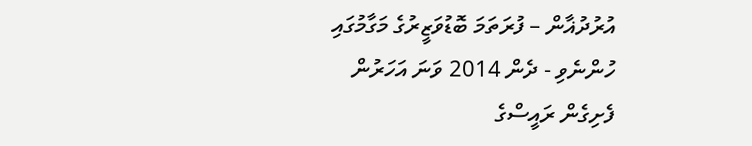އުރުދުޣާން – ފުރަތަމަ ބޮޑުވަޒީރުގެ މަގާމުގައި ހުންނެވި - ދެން 2014 ވަނަ އަހަރުން ފެށިގެން ރައީސްގެ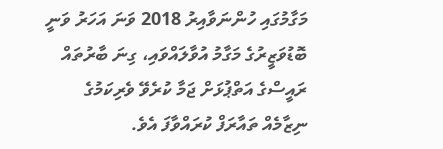މަގާމުގައި ހުންނަވާއިރު 2018 ވަނަ އަހަރު ވަނީ ބޮޑުވަޒީރުގެ މަގާމު އުވާލައްވައި، ގިނަ ބާރުތައް ރައީސްގެ އަތްޕުޅަށް ޖަމާ ކުރެވޭ ވެރިކަމުގެ ނިޒާމެއް ތައާރަފް ކުރައްވާފަ އެވެ.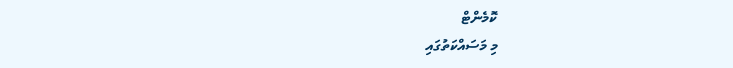ކޮމެންޓް
މި މަސައްކަތުގައި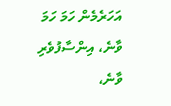އަހަރެމެން ހަމަ ހަމަ ވާނެ، އިންސާފުވެރި ވާނެ،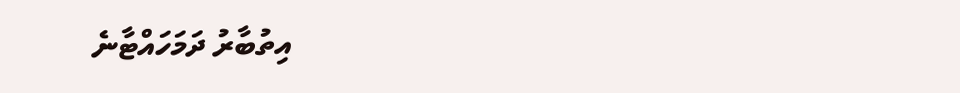އިތުބާރު ދަމަހައްޓާނެ